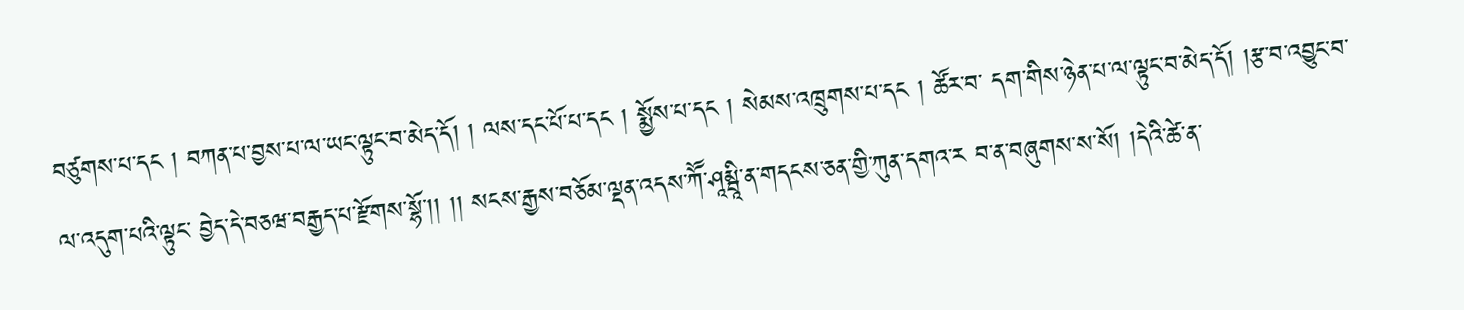བཙུགས་པ་དང ། བཀན་པ་བྱས་པ་ལ་ཡང་ལྟུང་བ་མེད་དོ། ། ལས་དང་པོ་པ་དང ། སྨྱོས་པ་དང ། སེམས་འཁྲུགས་པ་དང ། ཚོར་བ་ དག་གིས་ཉེན་པ་ལ་ལྟུང་བ་མེད་དོ། །རྩ་བ་འབྱུང་བ་ལ་འདུག་པའི་ལྟུང་ བྱེད་དེ་བཅཝ་བརྒྱད་པ་རྫོགས་སྷོ་།། །། སངས་རྒྱས་བཅོམ་ལྡན་འདས་ཀཽ་ཤཱམྦཱི་ན་གདངས་ཅན་གྱི་ཀུན་དགའ་ར བ་ན་བཞུགས་ས་སོ། །དེའི་ཚེ་ན་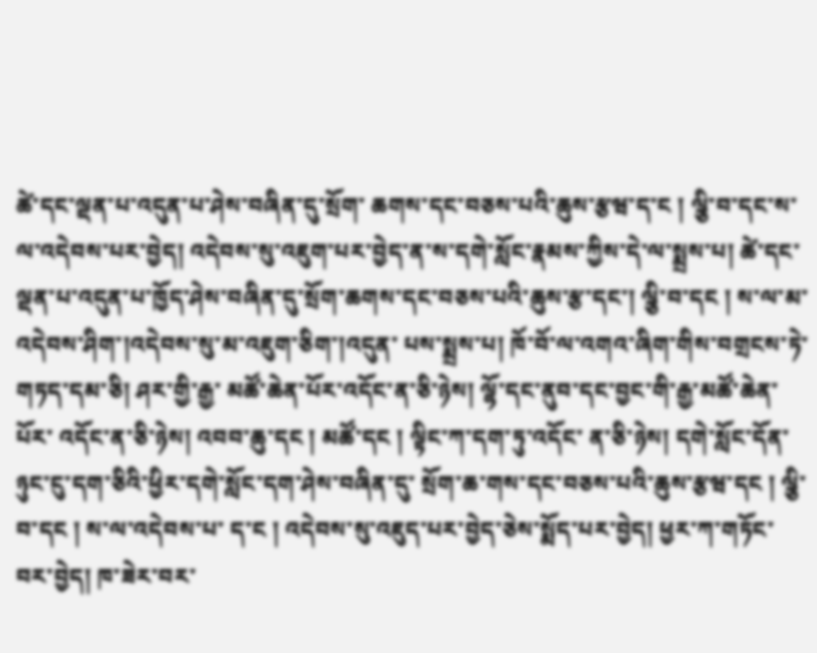ཚེ་དང་ལྡན་པ་འདུན་པ་ཤེས་བཞིན་དུ་སྲོག་ ཆགས་དང་བཅས་པའི་ཆུས་རྩཝ་ད་ང ། ལྕི་བ་དང་ས་ལ་འདེབས་པར་བྱེད། འདེབས་སུ་འཇུག་པར་བྱེད་ན་ས་དགེ་སློང་རྣམས་ཀྱིས་དེ་ལ་སྨྲས་པ། ཚེ་དང་ ལྡན་པ་འདུན་པ་ཁྱོད་ཤེས་བཞིན་དུ་སྲོག་ཆགས་དང་བཅས་པའི་ཆུས་རྩ་དང་། ལྕི་བ་དང ། ས་ལ་མ་འདེབས་ཤིག་།འདེབས་སུ་མ་འཇུག་ཅིག་།འདུན་ པས་སྨྲས་པ། ཁོ་བོ་ལ་འགའ་ཞིག་གིས་བགྲངས་ཏེ་གཏད་དམ་ཅི། ཤར་གྱི་རྒྱ་ མཚོ་ཆེན་པོར་འདོང་ན་ཅི་ཉེས། ལྷོ་དང་ནུབ་དང་བྱང་གི་རྒྱ་མཚོ་ཆེན་པོར་ འདོང་ན་ཅི་ཉེས། འབབ་ཆུ་དང ། མཚོ་དང ། ལྟིང་ཀ་དག་ཏུ་འདོང་ ན་ཅི་ཉེས། དགེ་སློང་དོན་ཉུང་ངུ་དག་ཅིའི་ཕྱིར་དགེ་སློང་དག་ཤེས་བཞིན་དུ་ སྲོག་ཆ་གས་དང་བཅས་པའི་ཆུས་རྩཝ་དང ། ལྕི་བ་དང ། ས་ལ་འདེབས་པ་ ད་ང ། འདེབས་སུ་འཇུད་པར་བྱེད་ཅེས་སྨོད་པར་བྱེད། ཕྱར་ཀ་གཏོང་ བར་བྱེད། ཁ་ཟེར་བར་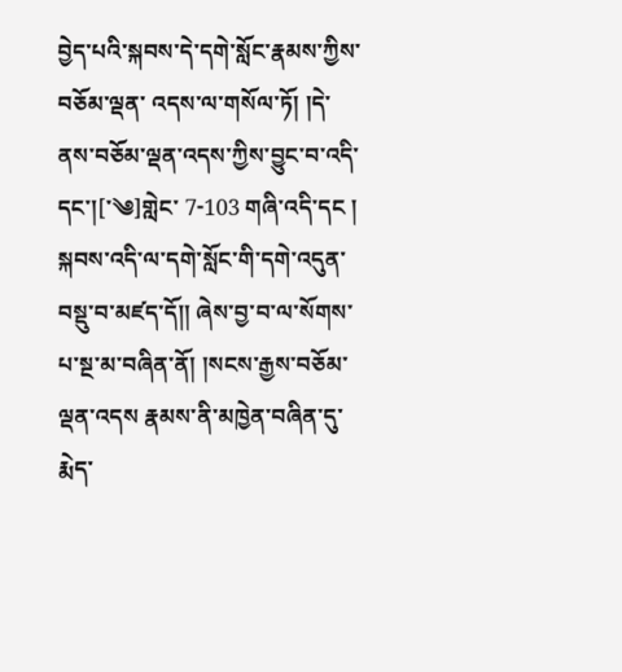བྱེད་པའི་སྐབས་དེ་དགེ་སློང་རྣམས་ཀྱིས་བཅོམ་ལྡན་ འདས་ལ་གསོལ་ཏོ། །དེ་ནས་བཅོམ་ལྡན་འདས་ཀྱིས་བྱུང་བ་འདི་དང་།[་༄]གླེང་ 7-103 གཞི་འདི་དང ། སྐབས་འདི་ལ་དགེ་སློང་གི་དགེ་འདུན་བསྡུ་བ་མཛད་དོ།། ཞེས་བྱ་བ་ལ་སོགས་པ་སྔ་མ་བཞིན་ནོ། །སངས་རྒྱས་བཅོམ་ལྡན་འདས རྣམས་ནི་མཁྱེན་བཞིན་དུ་རྨེད་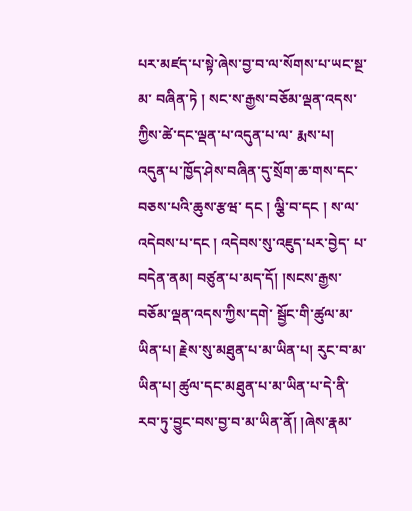པར་མཛད་པ་སྟེ་ཞེས་བྱ་བ་ལ་སོགས་པ་ཡང་སྔ་མ་ བཞིན་ཏེ ། སང་ས་རྒྱས་བཅོམ་ལྡན་འདས་ཀྱིས་ཚེ་དང་ལྡན་པ་འདུན་པ་ལ་ རྨས་པ། འདུན་པ་ཁྱོད་ཤེས་བཞིན་དུ་སྲོག་ཆ་གས་དང་བཅས་པའི་ཆུས་རྩཝ་ དང ། ལྕི་བ་དང ། ས་ལ་འདེབས་པ་དང ། འདེབས་སུ་འཇུད་པར་བྱེད་ པ་བདེན་ནམ། བཙུན་པ་མད་དོ། །སངས་རྒྱས་བཅོམ་ལྡན་འདས་ཀྱིས་དགེ་ སྦྱོང་གི་ཚུལ་མ་ཡིན་པ། རྗེས་སུ་མཐུན་པ་མ་ཡིན་པ། རུང་བ་མ་ཡིན་པ། ཚུལ་དང་མཐུན་པ་མ་ཡིན་པ་དེ་ནི་རབ་ཏུ་བྱུང་བས་བྱ་བ་མ་ཡིན་ནོ། །ཞེས་རྣམ་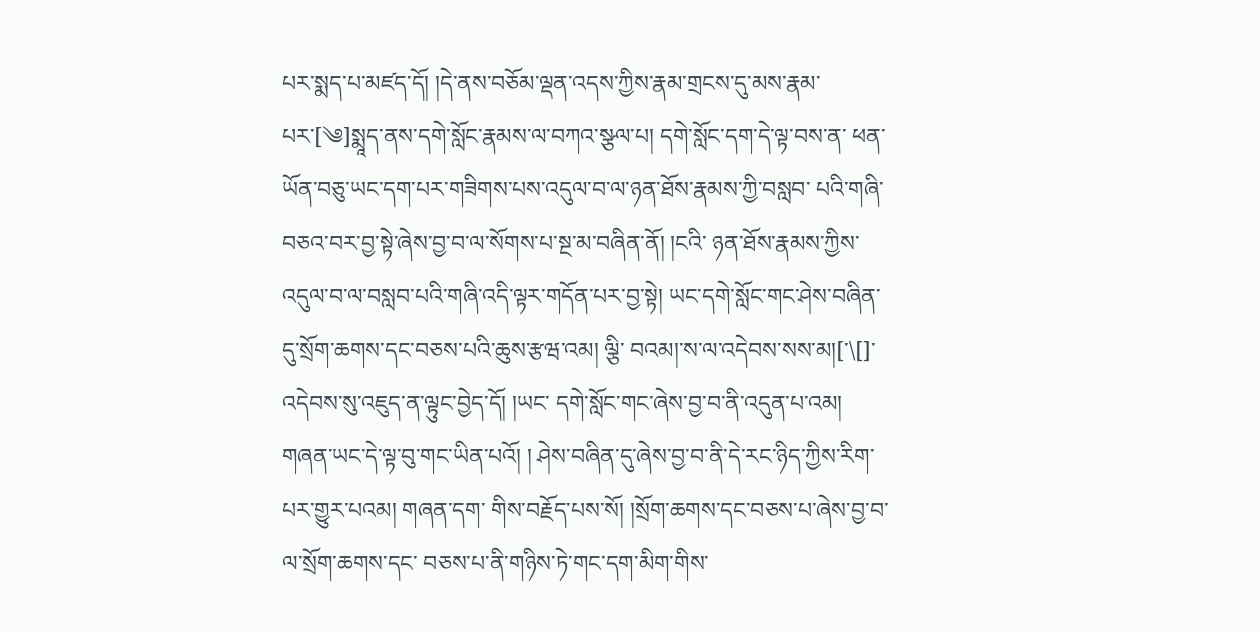པར་སྨད་པ་མཛད་དོ། །དེ་ནས་བཅོམ་ལྡན་འདས་ཀྱིས་རྣམ་གྲངས་དུ་མས་རྣམ་ པར་[༄]སྨཱད་ནས་དགེ་སློང་རྣམས་ལ་བཀའ་སྩལ་པ། དགེ་སློང་དག་དེ་ལྟ་བས་ན་ ཕན་ཡོན་བཅུ་ཡང་དག་པར་གཟིགས་པས་འདུལ་བ་ལ་ཉན་ཐོས་རྣམས་ཀྱི་བསླབ་ པའི་གཞི་བཅའ་བར་བྱ་སྟེ་ཞེས་བྱ་བ་ལ་སོགས་པ་སྔ་མ་བཞིན་ནོ། །ངའི་ ཉན་ཐོས་རྣམས་ཀྱིས་འདུལ་བ་ལ་བསླབ་པའི་གཞི་འདི་ལྟར་གདོན་པར་བྱ་སྟེ། ཡང་དགེ་སློང་གང་ཤེས་བཞིན་དུ་སྲོག་ཆགས་དང་བཅས་པའི་ཆུས་རྩཝ་འམ། ལྕི་ བའམ།་ས་ལ་འདེབས་སས་མ།[་\[]་འདེབས་སུ་འཇུད་ན་ལྟུང་བྱེད་དོ། །ཡང་ དགེ་སློང་གང་ཞེས་བྱ་བ་ནི་འདུན་པ་འམ། གཞན་ཡང་དེ་ལྟ་བུ་གང་ཡིན་པའོ། ། ཤེས་བཞིན་དུ་ཞེས་བྱ་བ་ནི་དེ་རང་ཉིད་ཀྱིས་རིག་པར་གྱུར་པའམ། གཞན་དག་ གིས་བརྗོད་པས་སོ། །སྲོག་ཆགས་དང་བཅས་པ་ཞེས་བྱ་བ་ལ་སྲོག་ཆགས་དང་ བཅས་པ་ནི་གཉིས་ཏེ་གང་དག་མིག་གིས་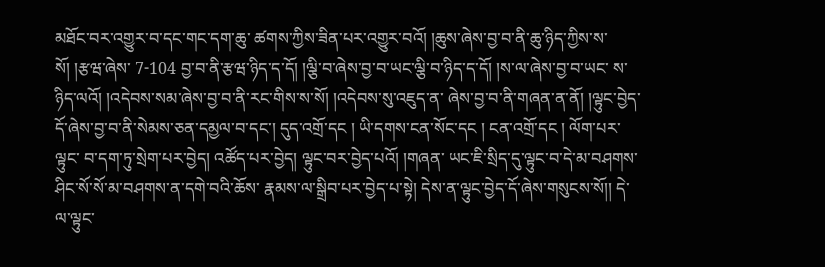མཐོང་བར་འགྱུར་བ་དང་གང་དག་ཆུ་ ཚགས་ཀྱིས་ཟིན་པར་འགྱུར་བའོ། །ཆུས་ཞེས་བྱ་བ་ནི་ཆུ་ཉིད་ཀྱིས་ས་སོ། །རྩཝ་ཞེས་ 7-104 བྱ་བ་ནི་རྩཝ་ཉིད་ད་དོ། །ལྕི་བ་ཞེས་བྱ་བ་ཡང་ལྕི་བ་ཉིད་ད་དོ། །ས་ལ་ཞེས་བྱ་བ་ཡང་ ས་ཉིད་ལའོ། །འདེབས་སམ་ཞེས་བྱ་བ་ནི་རང་གིས་ས་སོ། །འདེབས་སུ་འཇུད་ན་ ཞེས་བྱ་བ་ནི་གཞན་ན་ནོ། །ལྟུང་བྱེད་དོ་ཞེས་བྱ་བ་ནི་སེམས་ཅན་དམྱལ་བ་དང་། དུད་འགྲོ་དང ། ཡི་དགས་ངན་སོང་དང ། ངན་འགྲོ་དང ། ལོག་པར་ལྟུང་ བ་དག་ཏུ་སྲེག་པར་བྱེད། འཚོད་པར་བྱེད། ལྟུང་བར་བྱེད་པའོ། །གཞན་ ཡང་ཇི་སྲིད་དུ་ལྟུང་བ་དེ་མ་བཤགས་ཤིང་སོ་སོ་མ་བཤགས་ན་དགེ་བའི་ཆོས་ རྣམས་ལ་སྒྲིབ་པར་བྱེད་པ་སྟེ། དེས་ན་ལྟུང་བྱེད་དོ་ཞེས་གསུངས་སོ།། དེ་ལ་ལྟུང་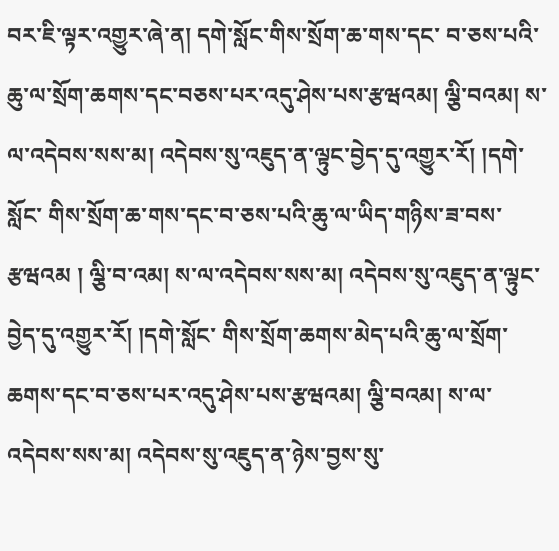བར་ཇི་ལྟར་འགྱུར་ཞེ་ན། དགེ་སློང་གིས་སྲོག་ཆ་གས་དང་ བ་ཅས་པའི་ཆུ་ལ་སྲོག་ཆགས་དང་བཅས་པར་འདུ་ཤེས་པས་རྩཝའམ། ལྕི་བའམ། ས་ལ་འདེབས་སས་མ། འདེབས་སུ་འཇུད་ན་ལྟུང་བྱེད་དུ་འགྱུར་རོ། །དགེ་སློང་ གིས་སྲོག་ཆ་གས་དང་བ་ཅས་པའི་ཆུ་ལ་ཡིད་གཉིས་ཟ་བས་རྩཝའམ ། ལྕི་བ་འམ། ས་ལ་འདེབས་སས་མ། འདེབས་སུ་འཇུད་ན་ལྟུང་བྱེད་དུ་འགྱུར་རོ། །དགེ་སློང་ གིས་སྲོག་ཆགས་མེད་པའི་ཆུ་ལ་སྲོག་ཆགས་དང་བ་ཅས་པར་འདུ་ཤེས་པས་རྩཝའམ། ལྕི་བའམ། ས་ལ་འདེབས་སས་མ། འདེབས་སུ་འཇུད་ན་ཉེས་བྱས་སུ་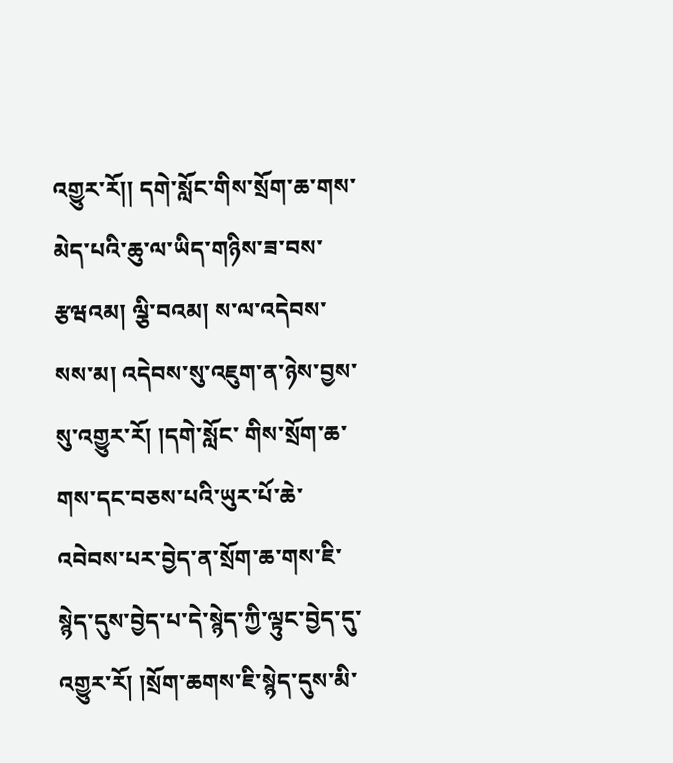འགྱུར་རོ།། དགེ་སློང་གིས་སྲོག་ཆ་གས་མེད་པའི་ཆུ་ལ་ཡིད་གཉིས་ཟ་བས་རྩཝའམ། ལྕི་བའམ། ས་ལ་འདེབས་སས་མ། འདེབས་སུ་འཇུག་ན་ཉེས་བྱས་སུ་འགྱུར་རོ། །དགེ་སློང་ གིས་སྲོག་ཆ་གས་དང་བཅས་པའི་ཡུར་པོ་ཆེ་འབེབས་པར་བྱེད་ན་སྲོག་ཆ་གས་ཇི་ སྙེད་དུས་བྱེད་པ་དེ་སྙེད་ཀྱི་ལྟུང་བྱེད་དུ་འགྱུར་རོ། །སྲོག་ཆགས་ཇི་སྙེད་དུས་མི་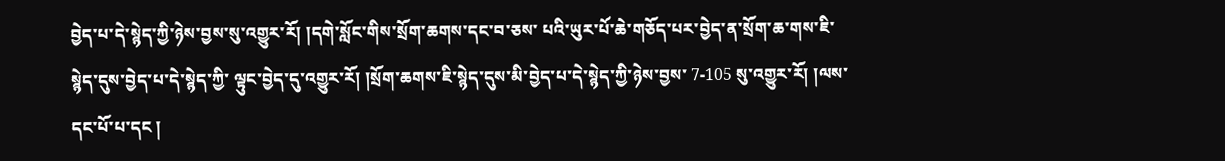བྱེད་པ་དེ་སྙེད་ཀྱི་ཉེས་བྱས་སུ་འགྱུར་རོ། །དགེ་སློང་གིས་སྲོག་ཆགས་དང་བ་ཅས་ པའི་ཡུར་པོ་ཆེ་གཅོད་པར་བྱེད་ན་སྲོག་ཆ་གས་ཇི་སྙེད་དུས་བྱེད་པ་དེ་སྙེད་ཀྱི་ ལྟུང་བྱེད་དུ་འགྱུར་རོ། །སྲོག་ཆགས་ཇི་སྙེད་དུས་མི་བྱེད་པ་དེ་སྙེད་ཀྱི་ཉེས་བྱས་ 7-105 སུ་འགྱུར་རོ། །ལས་དང་པོ་པ་དང །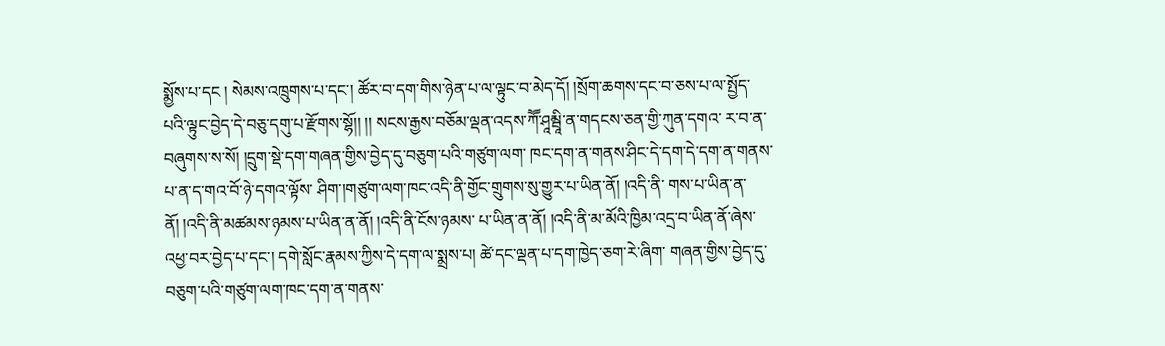སྨྱོས་པ་དང ། སེམས་འཁྲུགས་པ་དང་། ཚོར་བ་དག་གིས་ཉེན་པ་ལ་ལྟུང་བ་མེད་དོ། །སྲོག་ཆགས་དང་བ་ཅས་པ་ལ་སྤྱོད་ པའི་ལྟུང་བྱེད་དེ་བཅུ་དགུ་པ་རྫོགས་སྷོ།། །། སངས་རྒྱས་བཅོམ་ལྡན་འདས་ཀཽ་ཤཱམྦཱི་ན་གདངས་ཅན་གྱི་ཀུན་དགའ་ ར་བ་ན་བཞུགས་ས་སོ། །དྲུག་སྡེ་དག་གཞན་གྱིས་བྱེད་དུ་བཅུག་པའི་གཙུག་ལག་ ཁང་དག་ན་གནས་ཤིང་དེ་དག་དེ་དག་ན་གནས་པ་ན་ད་གའ་བོ་ཉེ་དགའ་ལྟོས་ ཤིག་།གཙུག་ལག་ཁང་འདི་ནི་གྱོང་གྲུགས་སུ་གྱུར་པ་ཡིན་ནོ། །འདི་ནི་ གས་པ་ཡིན་ན་ནོ། །འདི་ནི་མཚམས་ཉམས་པ་ཡིན་ན་ནོ། །འདི་ནི་ངོས་ཉམས་ པ་ཡིན་ན་ནོ། །འདི་ནི་མ་མོའི་ཁྱིམ་འདྲ་བ་ཡིན་ནོ་ཞེས་འཕྱ་བར་བྱེད་པ་དང་། དགེ་སློང་རྣམས་ཀྱིས་དེ་དག་ལ་སྨྲས་པ། ཚེ་དང་ལྡན་པ་དག་ཁྱེད་ཅག་རེ་ཞིག་ གཞན་གྱིས་བྱེད་དུ་བཅུག་པའི་གཙུག་ལག་ཁང་དག་ན་གནས་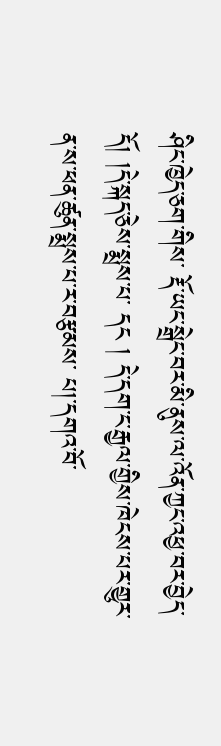ཤིང་ཁྱེད་ཅག་གིས་ རྡོ་ཡང་སྒྲེང་བར་མི་ནུས་ལ་འོན་ཀྱང་འཕྱ་བར་བྱེད་དོ། །དེ་སྐད་ཅེས་སྨྲས་པ་ དང ། དེ་དག་ང་རྒྱལ་གྱིས་ཁེངས་པར་གྱུར་ན་ས་ཕན་ཚུན་སྨྲས་པ་ར་བརྩམས་ པ།་དགའ་བོ་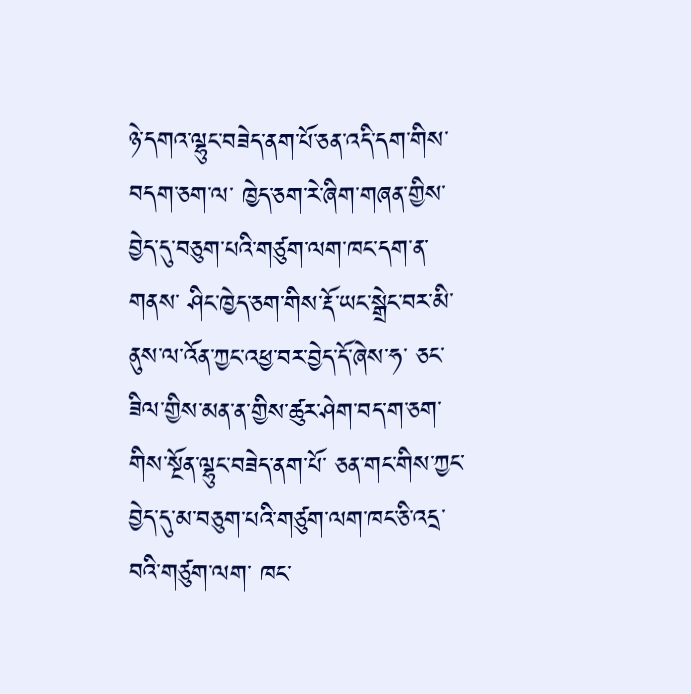ཉེ་དགའ་ལྷུང་བཟེད་ནག་པོ་ཅན་འདི་དག་གིས་བདག་ཅག་ལ་ ཁྱེད་ཅག་རེ་ཞིག་གཞན་གྱིས་བྱེད་དུ་བཅུག་པའི་གཙུག་ལག་ཁང་དག་ན་གནས་ ཤིང་ཁྱེད་ཅག་གིས་རྡོ་ཡང་སྒྲེང་བར་མི་ནུས་ལ་འོན་ཀྱང་འཕྱ་བར་བྱེད་དོ་ཞེས་ཧ་ ཅང་ཟིལ་གྱིས་མན་ན་གྱིས་ཚུར་ཤེག་བད་ག་ཅག་གིས་སྔོན་ལྷུང་བཟེད་ནག་པོ་ ཅན་གང་གིས་ཀྱང་བྱེད་དུ་མ་བཅུག་པའི་གཙུག་ལག་ཁང་ཅི་འདྲ་བའི་གཙུག་ལག་ ཁང་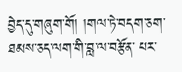བྱེད་དུ་གཞུག་གོ། །གལ་ཏེ་བདག་ཅག་ཐམས་ཅད་ལག་གི་བླ་ལ་བརྩོན་ པར་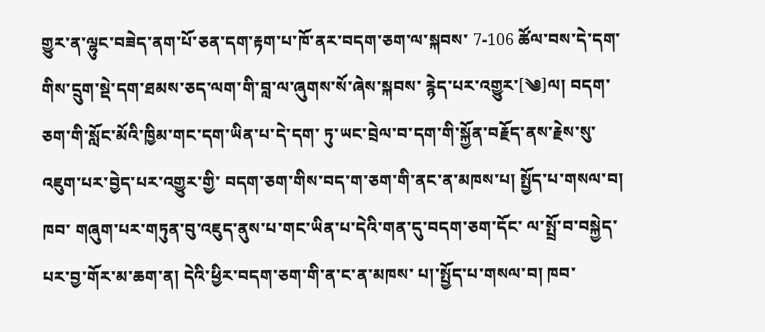གྱུར་ན་ལྷུང་བཟེད་ནག་པོ་ཅན་དག་རྟག་པ་ཁོ་ནར་བདག་ཅག་ལ་སྐབས་ 7-106 ཚོལ་བས་དེ་དག་གིས་དྲུག་སྡེ་དག་ཐམས་ཅད་ལག་གི་བླ་ལ་ཞུགས་སོ་ཞེས་སྐབས་ རྙེད་པར་འགྱུར་[༄]ལ། བདག་ཅག་གི་སློང་མོའི་ཁྱིམ་གང་དག་ཡིན་པ་དེ་དག་ ཏུ་ཡང་བྲེལ་བ་དག་གི་སྐྱོན་བརྗོད་ནས་རྗེས་སུ་འཇུག་པར་བྱེད་པར་འགྱུར་གྱི་ བདག་ཅག་གིས་བད་ག་ཅག་གི་ནང་ན་མཁས་པ། སྤྱོད་པ་གསལ་བ། ཁབ་ གཞུག་པར་གཏུན་བུ་འཇུད་ནུས་པ་གང་ཡིན་པ་དེའི་གན་དུ་བདག་ཅག་དོང་ ལ་སྤྲོ་བ་བསྐྱེད་པར་བྱ་གོར་མ་ཆག་ན། དེའི་ཕྱིར་བདག་ཅག་གི་ན་ང་ན་མཁས་ པ།་སྤྱོད་པ་གསལ་བ། ཁབ་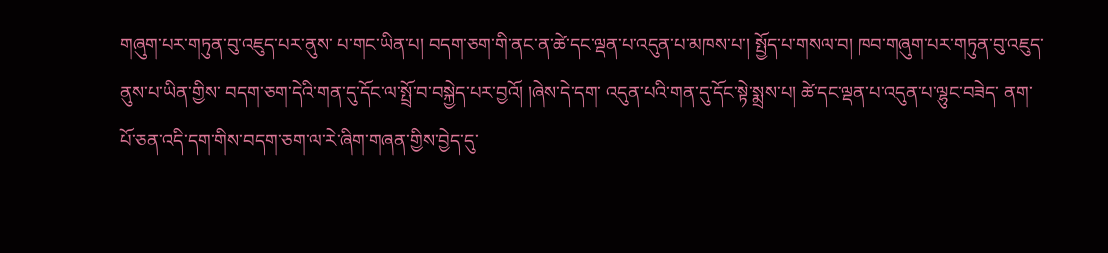གཞུག་པར་གཏུན་བུ་འཇུད་པར་ནུས་ པ་གང་ཡིན་པ། བདག་ཅག་གི་ནང་ན་ཚེ་དང་ལྡན་པ་འདུན་པ་མཁས་པ་། སྤྱོད་པ་གསལ་བ། ཁབ་གཞུག་པར་གཏུན་བུ་འཇུད་ནུས་པ་ཡིན་གྱིས་ བདག་ཅག་དེའི་གན་དུ་དོང་ལ་སྤྲོ་བ་བསྐྱེད་པར་བྱའོ། །ཞེས་དེ་དག་ འདུན་པའི་གན་དུ་དོང་སྟེ་སྨྲས་པ། ཚེ་དང་ལྡན་པ་འདུན་པ་ལྷུང་བཟེད་ ནག་པོ་ཅན་འདི་དག་གིས་བདག་ཅག་ལ་རེ་ཞིག་གཞན་གྱིས་བྱེད་དུ་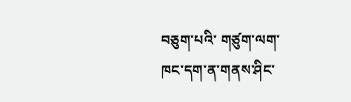བཅུག་པའི་ གཙུག་ལག་ཁང་དག་ན་གནས་ཤིང་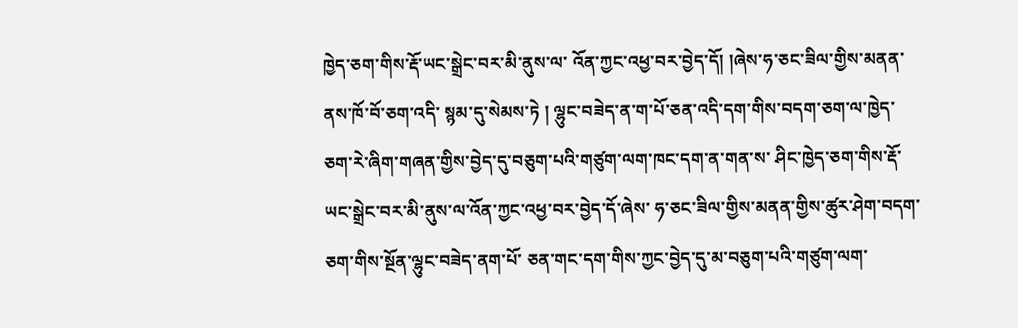ཁྱེད་ཅག་གིས་རྡོ་ཡང་སྒྲེང་བར་མི་ནུས་ལ་ འོན་ཀྱང་འཕྱ་བར་བྱེད་དོ། །ཞེས་ཧ་ཅང་ཟིལ་གྱིས་མནན་ནས་ཁོ་བོ་ཅག་འདི་ སྙམ་དུ་སེམས་ཏེ ། ལྷུང་བཟེད་ན་ག་པོ་ཅན་འདི་དག་གིས་བདག་ཅག་ལ་ཁྱེད་ ཅག་རེ་ཞིག་གཞན་གྱིས་བྱེད་དུ་བཅུག་པའི་གཙུག་ལག་ཁང་དག་ན་གན་ས་ ཤིང་ཁྱེད་ཅག་གིས་རྡོ་ཡང་སྒྲེང་བར་མི་ནུས་ལ་འོན་ཀྱང་འཕྱ་བར་བྱེད་དོ་ཞེས་ ཧ་ཅང་ཟིལ་གྱིས་མནན་གྱིས་ཚུར་ཤེག་བདག་ཅག་གིས་སྔོན་ལྷུང་བཟེད་ནག་པོ་ ཅན་གང་དག་གིས་ཀྱང་བྱེད་དུ་མ་བཅུག་པའི་གཙུག་ལག་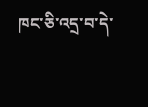ཁང་ཅི་འདྲ་བ་དེ་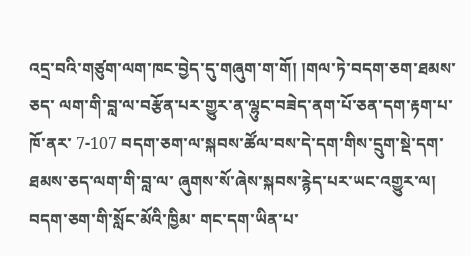འདྲ་བའི་གཙུག་ལག་ཁང་བྱེད་དུ་གཞུག་ག་གོ། །གལ་ཏེ་བདག་ཅག་ཐམས་ཅད་ ལག་གི་བླ་ལ་བརྩོན་པར་གྱུར་ན་ལྷུང་བཟེད་ནག་པོ་ཅན་དག་རྟག་པ་ཁོ་ནར་ 7-107 བདག་ཅག་ལ་སྐབས་ཚོལ་བས་དེ་དག་གིས་དྲུག་སྡེ་དག་ཐམས་ཅད་ལག་གི་བླ་ལ་ ཞུགས་སོ་ཞེས་སྐབས་རྙེད་པར་ཡང་འགྱུར་ལ། བདག་ཅག་གི་སློང་མོའི་ཁྱིམ་ གང་དག་ཡིན་པ་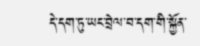དེ་དག་ཏུ་ཡང་བྲེལ་བ་དག་གི་སྐྱོན་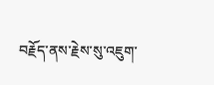བརྗོད་ནས་རྗེས་སུ་འཇུག་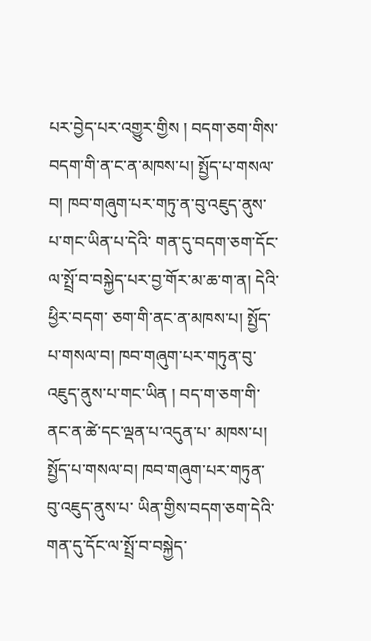པར་བྱེད་པར་འགྱུར་གྱིས ། བདག་ཅག་གིས་བདག་གི་ན་ང་ན་མཁས་པ། སྤྱོད་པ་གསལ་བ། ཁབ་གཞུག་པར་གཏུ་ན་བུ་འཇུད་ནུས་པ་གང་ཡིན་པ་དེའི་ གན་དུ་བདག་ཅག་དོང་ལ་སྤྲོ་བ་བསྐྱེད་པར་བྱ་གོར་མ་ཆ་ག་ན། དེའི་ཕྱིར་བདག་ ཅག་གི་ནང་ན་མཁས་པ། སྤྱོད་པ་གསལ་བ། ཁབ་གཞུག་པར་གཏུན་བུ་ འཇུད་ནུས་པ་གང་ཡིན ། བད་ག་ཅག་གི་ནང་ན་ཚེ་དང་ལྡན་པ་འདུན་པ་ མཁས་པ། སྤྱོད་པ་གསལ་བ། ཁབ་གཞུག་པར་གཏུན་བུ་འཇུད་ནུས་པ་ ཡིན་གྱིས་བདག་ཅག་དེའི་གན་དུ་དོང་ལ་སྤྲོ་བ་བསྐྱེད་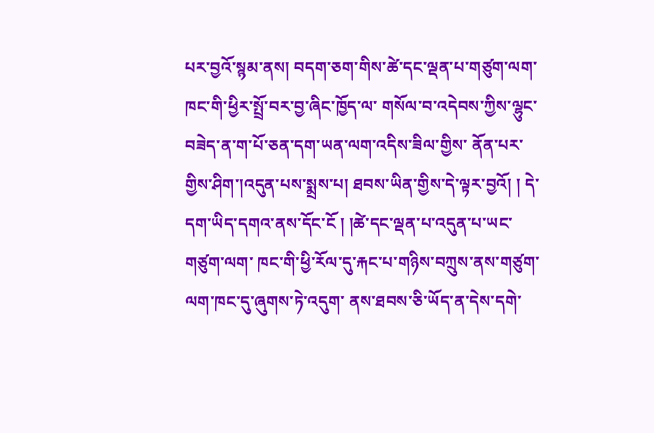པར་བྱའོ་སྙམ་ནས། བདག་ཅག་གིས་ཚེ་དང་ལྡན་པ་གཙུག་ལག་ཁང་གི་ཕྱིར་སྤྲོ་བར་བྱ་ཞིང་ཁྱོད་ལ་ གསོལ་བ་འདེབས་ཀྱིས་ལྷུང་བཟེད་ན་ག་པོ་ཅན་དག་ཡན་ལག་འདིས་ཟིལ་གྱིས་ ནོན་པར་གྱིས་ཤིག་།འདུན་པས་སྨྲས་པ། ཐབས་ཡིན་གྱིས་དེ་ལྟར་བྱའོ། ། དེ་དག་ཡིད་དགའ་ནས་དོང་ངོ ། །ཚེ་དང་ལྡན་པ་འདུན་པ་ཡང་གཙུག་ལག་ ཁང་གི་ཕྱི་རོལ་དུ་རྐང་པ་གཉིས་བཀྲུས་ནས་གཙུག་ལག་ཁང་དུ་ཞུགས་ཏེ་འདུག་ ནས་ཐབས་ཅི་ཡོད་ན་དེས་དགེ་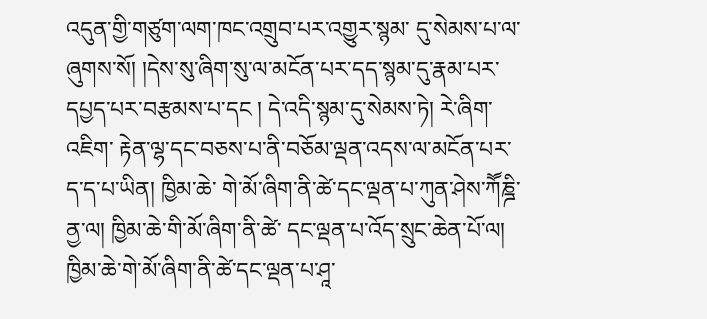འདུན་གྱི་གཙུག་ལག་ཁང་འགྲུབ་པར་འགྱུར་སྙམ་ དུ་སེམས་པ་ལ་ཞུགས་སོ། །དེས་སུ་ཞིག་སུ་ལ་མངོན་པར་དད་སྙམ་དུ་རྣམ་པར་ དཔྱད་པར་བརྩམས་པ་དང ། དེ་འདི་སྙམ་དུ་སེམས་ཏེ། རེ་ཞིག་འཇིག་ རྟེན་ལྷ་དང་བཅས་པ་ནི་བཅོམ་ལྡན་འདས་ལ་མངོན་པར་ད་ད་པ་ཡིན། ཁྱིམ་ཆེ་ གེ་མོ་ཞིག་ནི་ཚེ་དང་ལྡན་པ་ཀུན་ཤེས་ཀཽཎྜི་ནྱ་ལ། ཁྱིམ་ཆེ་གི་མོ་ཞིག་ནི་ཚེ་ དང་ལྡན་པ་འོད་སྲུང་ཆེན་པོ་ལ། ཁྱིམ་ཆེ་གེ་མོ་ཞིག་ནི་ཚེ་དང་ལྡན་པ་ཤཱ་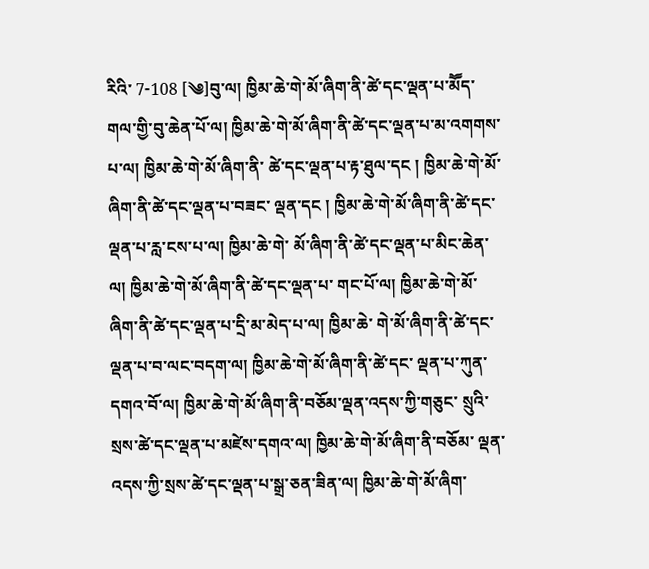རིའི་ 7-108 [༄]བུ་ལ། ཁྱིམ་ཆེ་གེ་མོ་ཞིག་ནི་ཚེ་དང་ལྡན་པ་མཽད་གལ་གྱི་བུ་ཆེན་པོ་ལ། ཁྱིམ་ཆེ་གེ་མོ་ཞིག་ནི་ཚེ་དང་ལྡན་པ་མ་འགགས་པ་ལ། ཁྱིམ་ཆེ་གེ་མོ་ཞིག་ནི་ ཚེ་དང་ལྡན་པ་རྟ་ཐུལ་དང ། ཁྱིམ་ཆེ་གེ་མོ་ཞིག་ནི་ཚེ་དང་ལྡན་པ་བཟང་ ལྡན་དང ། ཁྱིམ་ཆེ་གེ་མོ་ཞིག་ནི་ཚེ་དང་ལྡན་པ་རླ་ངས་པ་ལ། ཁྱིམ་ཆེ་གེ་ མོ་ཞིག་ནི་ཚེ་དང་ལྡན་པ་མིང་ཆེན་ལ། ཁྱིམ་ཆེ་གེ་མོ་ཞིག་ནི་ཚེ་དང་ལྡན་པ་ གང་པོ་ལ། ཁྱིམ་ཆེ་གེ་མོ་ཞིག་ནི་ཚེ་དང་ལྡན་པ་དྲི་མ་མེད་པ་ལ། ཁྱིམ་ཆེ་ གེ་མོ་ཞིག་ནི་ཚེ་དང་ལྡན་པ་བ་ལང་བདག་ལ། ཁྱིམ་ཆེ་གེ་མོ་ཞིག་ནི་ཚེ་དང་ ལྡན་པ་ཀུན་དགའ་བོ་ལ། ཁྱིམ་ཆེ་གེ་མོ་ཞིག་ནི་བཅོམ་ལྡན་འདས་ཀྱི་གཅུང་ སྲུའི་སྲས་ཚེ་དང་ལྡན་པ་མཛེས་དགའ་ལ། ཁྱིམ་ཆེ་གེ་མོ་ཞིག་ནི་བཅོམ་ ལྡན་འདས་ཀྱི་སྲས་ཚེ་དང་ལྡན་པ་སྒྲ་ཅན་ཟིན་ལ། ཁྱིམ་ཆེ་གེ་མོ་ཞིག་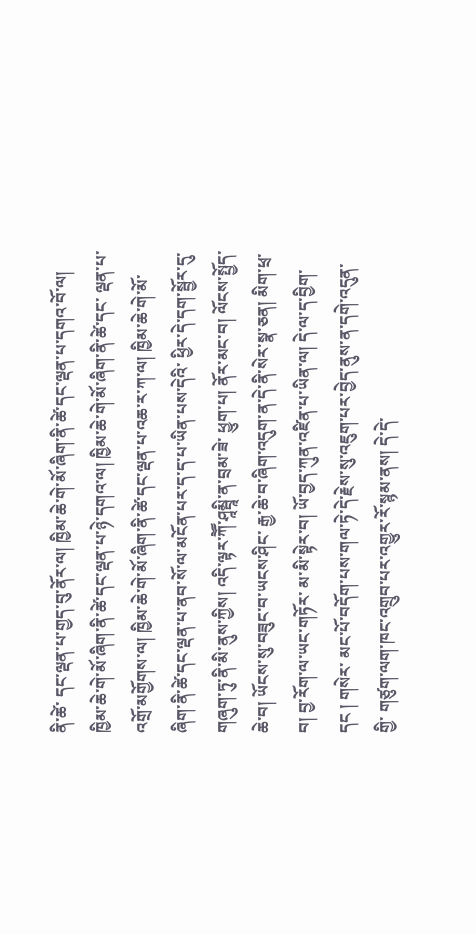ནི་ཚེ་ དང་ལྡན་པ་གྱད་བུ་ནོར་ལ། ཁྱིམ་ཆེ་གེ་མོ་ཞིག་ནི་ཚེ་དང་ལྡན་པ་དགའ་བོ་ལ། ཁྱིམ་ཆེ་གེ་མོ་ཞིག་ནི་ཚེ་དང་ལྡན་པ་ཉེ་དགའ་ལ། ཁྱིམ་ཆེ་གེ་མོ་ཞིག་ནི་ཚེ་དང་ ལྡན་པ་འགྲོ་མགྱོགས་ལ། ཁྱིམ་ཆེ་གེ་མོ་ཞིག་ནི་ཚེ་དང་ལྡན་པ་འཆ་ར་ཀ་ལ། ཁྱིམ་ཆེ་གེ་མོ་ཞིག་ནི་ཚེ་དང་ལྡན་པ་ནབ་སོ་ལ་མངོན་པར་ད་ད་པ་ཡིན་པས་དེའི་ ཕྱིར་དེ་དག་སྦྱོར་དུ་གཞུག་ཏུ་ནི་མི་ནུས་ཀྱིས། འདི་ལྟར་ཀཽ་ཤཱམྦཱི་ན་བྲམ་ཟེ་ ཕྱུག་པ། ནོར་མང་བ། ལོངས་སྤྱོད་ཆེ་བ། ཡོངས་སུ་བཟུང་བ་ཡངས་ཤིང་ རྒྱ་ཆེ་བ་ཞིག་འདུག་ན་དེ་ནི་སེར་སྣ་ཅན། མིག་ཕྲ་བ། བྱ་རོག་ལ་ཡང་གཏོར་ མ་མི་སྟེར་བ། ཡོ་བྱད་ཀུན་འཛིན་པ་ཡིན་ལ། དེ་ལ་ད་བྱིག་དང ། གསེར་ མང་པོ་བདོག་པས་གལ་ཏེ་དེ་རྗེས་སུ་འཇུག་པར་བྱེད་ནུས་ན་དགེ་འདུན་གྱི་ གཙུག་ལག་ཁང་འགྲུབ་པར་འགྱུར་རོ་སྙམ་ནས། དེ་དེ་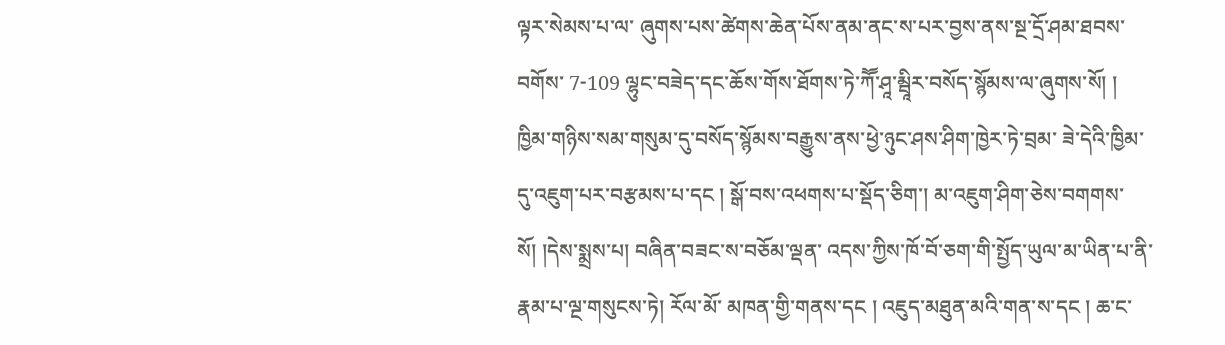ལྟར་སེམས་པ་ལ་ ཞུགས་པས་ཚེགས་ཆེན་པོས་ནམ་ནང་ས་པར་བྱས་ནས་སྔ་དྲོ་ཤམ་ཐབས་བགོས་ 7-109 ལྷུང་བཟེད་དང་ཆོས་གོས་ཐོགས་ཏེ་ཀཽ་ཤཱ་མྦཱིར་བསོད་སྙོམས་ལ་ཞུགས་སོ། ། ཁྱིམ་གཉིས་སམ་གསུམ་དུ་བསོད་སྙོམས་བརྒྱུས་ནས་ཕྱེ་ཉུང་ཤས་ཤིག་ཁྱེར་ཏེ་བྲམ་ ཟེ་དེའི་ཁྱིམ་དུ་འཇུག་པར་བརྩམས་པ་དང ། སྒོ་བས་འཕགས་པ་སྡོད་ཅིག་། མ་འཇུག་ཤིག་ཅེས་བགགས་སོ། །དེས་སྨྲས་པ། བཞིན་བཟང་ས་བཅོམ་ལྡན་ འདས་ཀྱིས་ཁོ་བོ་ཅག་གི་སྤྱོད་ཡུལ་མ་ཡིན་པ་ནི་རྣམ་པ་ལྔ་གསུངས་ཏེ། རོལ་མོ་ མཁན་གྱི་གནས་དང ། འཇུད་མཐུན་མའི་གན་ས་དང ། ཆ་ང་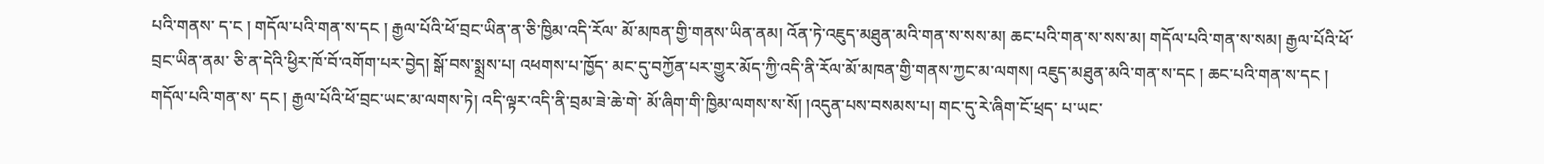པའི་གནས་ ད་ང ། གདོལ་པའི་གན་ས་དང ། རྒྱལ་པོའི་ཕོ་བྲང་ཡིན་ན་ཅི་ཁྱིམ་འདི་རོལ་ མོ་མཁན་གྱི་གནས་ཡིན་ནམ། འོན་ཏེ་འཇུད་མཐུན་མའི་གན་ས་སས་མ། ཆང་པའི་གན་ས་སས་མ། གདོལ་པའི་གན་ས་སམ། རྒྱལ་པོའི་ཕོ་བྲང་ཡིན་ནམ་ ཅི་ན་དེའི་ཕྱིར་ཁོ་བོ་འགོག་པར་བྱེད། སྒོ་བས་སྨྲས་པ། འཕགས་པ་ཁྱོད་ མང་དུ་བཀྱོན་པར་གྱུར་མོད་ཀྱི་འདི་ནི་རོལ་མོ་མཁན་གྱི་གནས་ཀྱང་མ་ལགས། འཇུད་མཐུན་མའི་གན་ས་དང ། ཆང་པའི་གན་ས་དང ། གདོལ་པའི་གན་ས་ དང ། རྒྱལ་པོའི་ཕོ་བྲང་ཡང་མ་ལགས་ཏེ། འདི་ལྟར་འདི་ནི་བྲམ་ཟེ་ཆེ་གེ་ མོ་ཞིག་གི་ཁྱིམ་ལགས་ས་སོ། །འདུན་པས་བསམས་པ། གང་དུ་རེ་ཞིག་ངོ་ཕྲད་ པ་ཡང་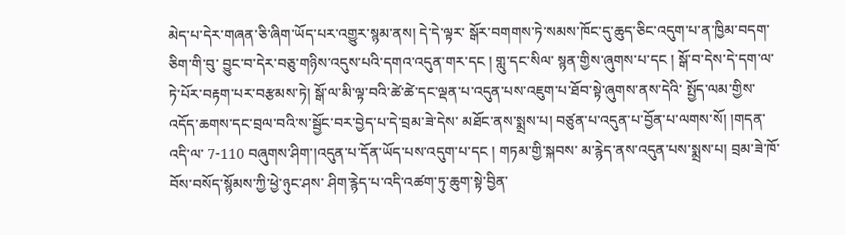མེད་པ་དེར་གཞན་ཅི་ཞིག་ཡོད་པར་འགྱུར་སྙམ་ནས། དེ་དེ་ལྟར་ སྒོར་བགགས་ཏེ་སམས་ཁོང་དུ་ཆུད་ཅིང་འདུག་པ་ན་ཁྱིམ་བདག་ཅིག་གི་བུ་ བྱུང་བ་དེར་བཅུ་གཉིས་འདུས་པའི་དགའ་འདུན་གར་དང ། གླུ་དང་སིལ་ སྙན་གྱིས་ཞུགས་པ་དང ། སྒོ་བ་དེས་དེ་དག་ལ་ཏེ་པོར་བརྟག་པར་བརྩམས་ཏེ། སྒོ་ལ་མི་ལྟ་བའི་ཚེ་ཚེ་དང་ལྡན་པ་འདུན་པས་འཇུག་པ་ཐོབ་སྟེ་ཞུགས་ནས་དེའི་ སྤྱོད་ལམ་གྱིས་འདོད་ཆགས་དང་བྲལ་བའི་ས་སྦྱོང་བར་བྱེད་པ་དེ་བྲམ་ཟེ་དེས་ མཐོང་ནས་སྨྲས་པ། བཙུན་པ་འདུན་པ་བྱོན་པ་ལགས་སོ། །གདན་འདི་ལ་ 7-110 བཞུགས་ཤིག་།འདུན་པ་དོན་ཡོད་པས་འདུག་པ་དང ། གཏམ་གྱི་སྐབས་ མ་རྙེད་ནས་འདུན་པས་སྨྲས་པ། བྲམ་ཟེ་ཁོ་བོས་བསོད་སྙོམས་ཀྱི་ཕྱེ་ཉུང་ཤས་ ཤིག་རྙེད་པ་འདི་འཚག་ཏུ་ཆུག་སྟེ་བྱིན་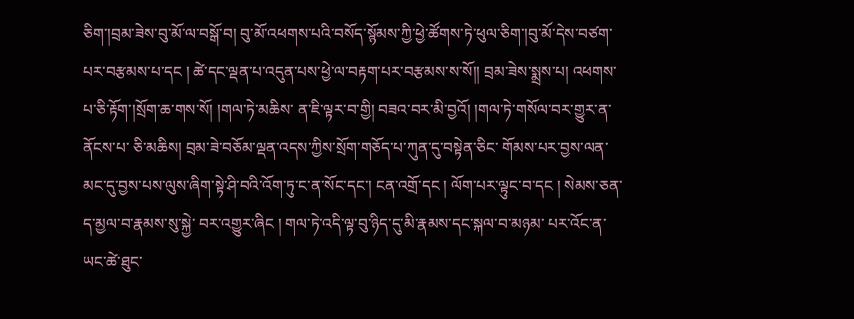ཅིག་།བྲམ་ཟེས་བུ་མོ་ལ་བསྒོ་བ། བུ་མོ་འཕགས་པའི་བསོད་སྙོམས་ཀྱི་ཕྱེ་ཚོགས་ཏེ་ཕུལ་ཅིག་།བུ་མོ་དེས་བཙག་ པར་བརྩམས་པ་དང ། ཚེ་དང་ལྡན་པ་འདུན་པས་ཕྱེ་ལ་བརྟག་པར་བརྩམས་ས་སོ།། བྲམ་ཟེས་སྨྲས་པ། འཕགས་པ་ཅི་རྟོག་།སྲོག་ཆ་གས་སོ། །གལ་ཏེ་མཆིས་ ན་ཇི་ལྟར་བ་གྱི། བཟའ་བར་མི་བྱའོ། །གལ་ཏེ་གསོལ་བར་གྱུར་ན་ནོངས་པ་ ཅི་མཆིས། བྲམ་ཟེ་བཅོམ་ལྡན་འདས་ཀྱིས་སྲོག་གཅོད་པ་ཀུན་དུ་བསྟེན་ཅིང་ གོམས་པར་བྱས་ལན་མང་དུ་བྱས་པས་ལུས་ཞིག་སྟེ་ཤི་བའི་འོག་ཏུ་ང་ན་སོང་དང་། ངན་འགྲོ་དང ། ལོག་པར་ལྟུང་བ་དང ། སེམས་ཅན་ད་མྱལ་བ་རྣམས་སུ་སྐྱེ་ བར་འགྱུར་ཞིང ། གལ་ཏེ་འདི་ལྟ་བུ་ཉིད་དུ་མི་རྣམས་དང་སྐལ་བ་མཉམ་ པར་འོང་ན་ཡང་ཚེ་ཐུང་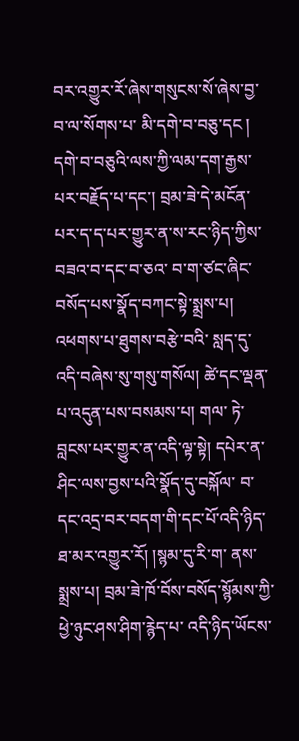བར་འགྱུར་རོ་ཞེས་གསུངས་སོ་ཞེས་བྱ་བ་ལ་སོགས་པ་ མི་དགེ་བ་བཅུ་དང ། དགེ་བ་བཅུའི་ལས་ཀྱི་ལམ་དག་རྒྱས་པར་བརྗོད་པ་དང་། བྲམ་ཟེ་དེ་མངོན་པར་ད་ད་པར་གྱུར་ན་ས་རང་ཉིད་ཀྱིས་བཟའ་བ་དང་བ་ཅའ་ བ་ག་ཙང་ཞིང་བསོད་པས་སྣོད་བཀང་སྟེ་སྨྲས་པ། འཕགས་པ་ཐུགས་བརྩེ་བའི་ སླད་དུ་འདི་བཞེས་སུ་གསུ་གསོལ། ཚེ་དང་ལྡན་པ་འདུན་པས་བསམས་པ། གལ་ ཏེ་བླངས་པར་གྱུར་ན་འདི་ལྟ་སྟེ། དཔེར་ན་ཤིང་ལས་བྱས་པའི་སྣོད་དུ་བསྐོལ་ བ་དང་འདྲ་བར་བདག་གི་དང་པོ་འདི་ཉིད་ཐ་མར་འགྱུར་རོ། །སྙམ་དུ་རི་ག་ ནས་སྨྲས་པ། བྲམ་ཟེ་ཁོ་བོས་བསོད་སྙོམས་ཀྱི་ཕྱེ་ཉུང་ཤས་ཤིག་རྙེད་པ་ འདི་ཉིད་ཡོངས་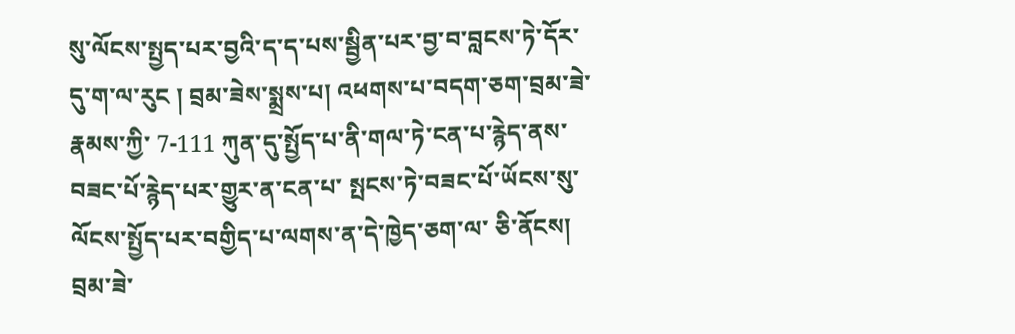སུ་ལོངས་སྤྱད་པར་བྱའི་ད་ད་པས་སྦྱིན་པར་བྱ་བ་བླངས་ཏེ་དོར་ དུ་ག་ལ་རུང ། བྲམ་ཟེས་སྨྲས་པ། འཕགས་པ་བདག་ཅག་བྲམ་ཟེ་རྣམས་ཀྱི་ 7-111 ཀུན་དུ་སྤྱོད་པ་ནི་གལ་ཏེ་ངན་པ་རྙེད་ནས་བཟང་པོ་རྙེད་པར་གྱུར་ན་ངན་པ་ སྤངས་ཏེ་བཟང་པོ་ཡོངས་སུ་ལོངས་སྤྱོད་པར་བགྱིད་པ་ལགས་ན་དེ་ཁྱེད་ཅག་ལ་ ཅི་ནོངས། བྲམ་ཟེ་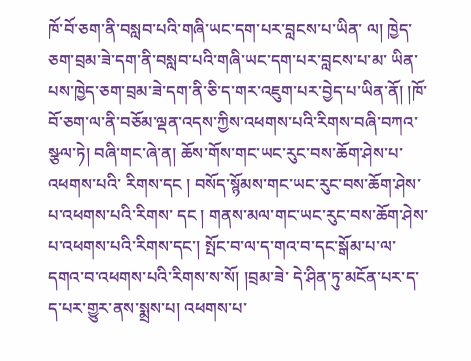ཁོ་བོ་ཅག་ནི་བསླབ་པའི་གཞི་ཡང་དག་པར་བླངས་པ་ཡིན་ ལ། ཁྱེད་ཅག་བྲམ་ཟེ་དག་ནི་བསླབ་པའི་གཞི་ཡང་དག་པར་བླངས་པ་མ་ ཡིན་པས་ཁྱེད་ཅག་བྲམ་ཟེ་དག་ནི་ཅི་ད་གར་འཇུག་པར་བྱེད་པ་ཡིན་ནོ། །ཁོ་ བོ་ཅག་ལ་ནི་བཅོམ་ལྡན་འདས་ཀྱིས་འཕགས་པའི་རིགས་བཞི་བཀའ་སྩལ་ཏེ། བཞི་གང་ཞེ་ན། ཆོས་གོས་གང་ཡང་རུང་བས་ཆོག་ཤེས་པ་འཕགས་པའི་ རིགས་དང ། བསོད་སྙོམས་གང་ཡང་རུང་བས་ཆོག་ཤེས་པ་འཕགས་པའི་རིགས་ དང ། གནས་མལ་གང་ཡང་རུང་བས་ཆོག་ཤེས་པ་འཕགས་པའི་རིགས་དང་། སྤོང་བ་ལ་ད་གའ་བ་དང་སྒོམ་པ་ལ་དགའ་བ་འཕགས་པའི་རིགས་ས་སོ། །བྲམ་ཟེ་ དེ་ཤིན་ཏུ་མངོན་པར་ད་ད་པར་གྱུར་ནས་སྨྲས་པ། འཕགས་པ་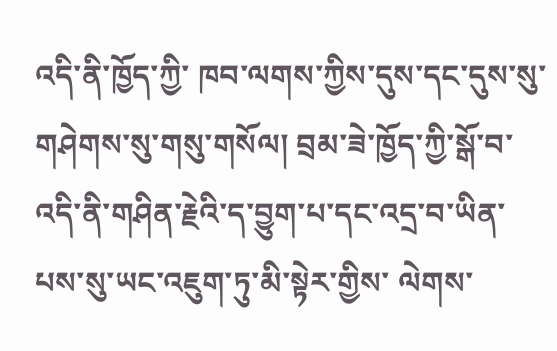འདི་ནི་ཁྱོད་ཀྱི་ ཁབ་ལགས་ཀྱིས་དུས་དང་དུས་སུ་གཤེགས་སུ་གསུ་གསོལ། བྲམ་ཟེ་ཁྱོད་ཀྱི་སྒོ་བ་ འདི་ནི་གཤིན་རྗེའི་ད་བྱུག་པ་དང་འདྲ་བ་ཡིན་པས་སུ་ཡང་འཇུག་ཏུ་མི་སྟེར་གྱིས་ ལེགས་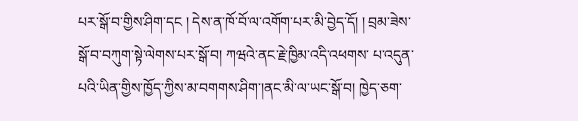པར་སྒོ་བ་གྱིས་ཤིག་དང ། དེས་ན་ཁོ་བོ་ལ་འགོག་པར་མི་བྱེད་དོ། ། བྲམ་ཟེས་སྒོ་བ་བཀུག་སྟེ་ལེགས་པར་སྒོ་བ། ཀཝའེ་ནང་རྗེ་ཁྱིམ་འདི་འཕགས་ པ་འདུན་པའི་ཡིན་གྱིས་ཁྱོད་ཀྱིས་མ་བགགས་ཤིག་།ནང་མི་ལ་ཡང་སྒོ་བ། ཁྱེད་ཅག་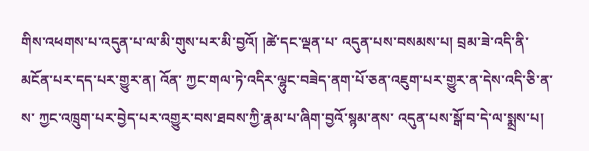གིས་འཕགས་པ་འདུན་པ་ལ་མི་གུས་པར་མི་བྱའོ། །ཚེ་དང་ལྡན་པ་ འདུན་པས་བསམས་པ། བྲམ་ཟེ་འདི་ནི་མངོན་པར་དད་པར་གྱུར་ན། འོན་ ཀྱང་གལ་ཏེ་འདིར་ལྷུང་བཟེད་ནག་པོ་ཅན་འཇུག་པར་གྱུར་ན་དེས་འདི་ཅི་ན་ས་ ཀྱང་འཁྲུག་པར་བྱེད་པར་འགྱུར་བས་ཐབས་ཀྱི་རྣམ་པ་ཞིག་བྱའོ་སྙམ་ནས་ འདུན་པས་སྒོ་བ་དེ་ལ་སྨྲས་པ།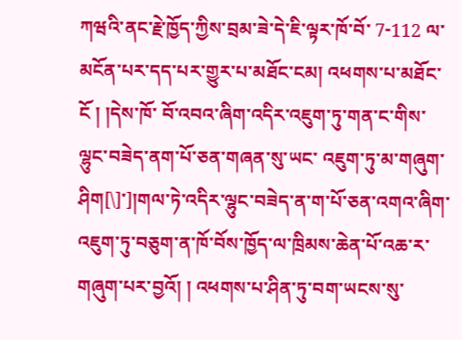ཀཝའི་ནང་རྗེ་ཁྱོད་ཀྱིས་བྲམ་ཟེ་དེ་ཇི་ལྟར་ཁོ་བོ་ 7-112 ལ་མངོན་པར་དད་པར་གྱུར་པ་མཐོང་ངམ། འཕགས་པ་མཐོང་ངོ ། །དེས་ཁོ་ བོ་འབའ་ཞིག་འདིར་འཇུག་ཏུ་གན་ང་གིས་ལྷུང་བཟེད་ནག་པོ་ཅན་གཞན་སུ་ཡང་ འཇུག་ཏུ་མ་གཞུག་ཤིག[\]་]།གལ་ཏེ་འདིར་ལྷུང་བཟེད་ན་ག་པོ་ཅན་འགའ་ཞིག་ འཇུག་ཏུ་བཅུག་ན་ཁོ་བོས་ཁྱོད་ལ་ཁྲིམས་ཆེན་པོ་འཆ་ར་གཞུག་པར་བྱའོ། ། འཕགས་པ་ཤིན་ཏུ་བག་ཡངས་སུ་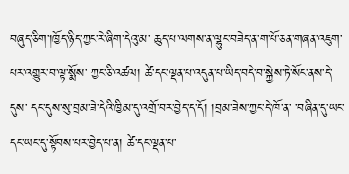བཞུད་ཅིག་།ཁྱོད་ཉིད་ཀྱང་རེ་ཞིག་དེའུ་མ་ ཆུད་པ་ལགས་ན་ལྷུང་བཟེད་ན་ག་པོ་ཅན་གཞན་འཇུག་པར་འགྱུར་བ་ལྟ་སྨོས་ ཀྱང་ཅི་འཚལ། ཚེ་དང་ལྡན་པ་འདུན་པ་ཡིད་བདེ་བ་སྐྱེས་ཏེ་སོང་ནས་དེ་དུས་ དང་དུས་སུ་བྲམ་ཟེ་དེའི་ཁྱིམ་དུ་འགྲོ་བར་བྱེད་ད་དོ། །བྲམ་ཟེས་ཀྱང་དེ་ཁོ་ན་ ་བཞིན་དུ་ཡང་དང་ཡང་དུ་སྟོབས་པར་བྱེད་པ་ན། ཚེ་དང་ལྡན་པ་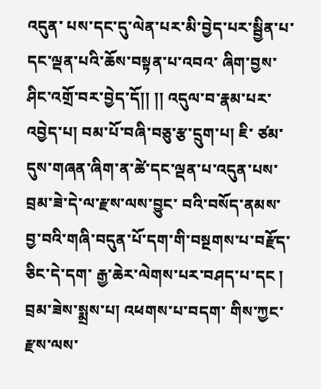འདུན་ པས་དང་དུ་ལེན་པར་མི་བྱེད་པར་སྦྱིན་པ་དང་ལྡན་པའི་ཆོས་བསྟན་པ་འབའ་ ཞིག་བྱས་ཤིང་འགྲོ་བར་བྱེད་དོ།། །། འདུལ་བ་རྣམ་པར་འབྱེད་པ། བམ་པོ་བཞི་བཅུ་རྩ་དྲུག་པ། ཇི་ ཙམ་དུས་གཞན་ཞིག་ན་ཚེ་དང་ལྡན་པ་འདུན་པས་བྲམ་ཟེ་དེ་ལ་རྫས་ལས་བྱུང་ བའི་བསོད་ནམས་བྱ་བའི་གཞི་བདུན་པོ་དག་གི་བསྔགས་པ་བརྫོད་ཅིང་དེ་དག་ རྒྱ་ཆེར་ལེགས་པར་བཤད་པ་དང ། བྲམ་ཟེས་སྨྲས་པ། འཕགས་པ་བདག་ གིས་ཀྱང་རྫས་ལས་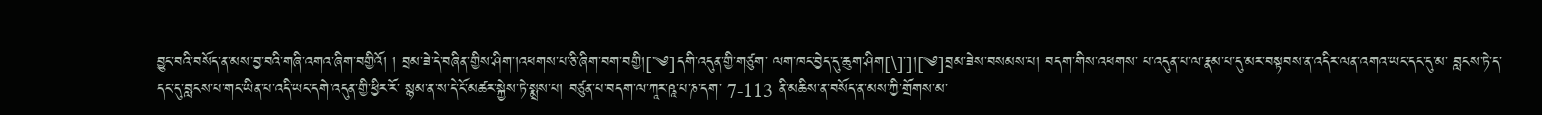བྱུང་བའི་བསོད་ན་མས་བྱ་བའི་གཞི་འགའ་ཞིག་བགྱིའོ། ། བྲམ་ཟེ་དེ་བཞིན་གྱིས་ཤིག་།འཕགས་པ་ཅི་ཞིག་བག་བགྱི།[་༄]དགི་འདུན་གྱི་གཙུག་ ལག་ཁང་བྱེད་དུ་ཆུག་ཤིག[\]་]།[༄]བྲམ་ཟེས་བསམས་པ། བདག་གིས་འཕགས་ པ་འདུན་པ་ལ་རྣམ་པ་དུ་མར་བསྟབས་ན་འདིར་ལན་འགའ་ཡང་དང་དུ་མ་ བླངས་ཏེ་ད་དང་དུ་བླངས་པ་གང་ཡིན་པ་འདི་ཡང་དགེ་འདུན་གྱི་ཕྱིར་རོ་ སྙམ་ན་ས་དེ་ངོ་མཚར་སྐྱེས་ཏེ་སྨྲས་པ། བཙུན་པ་བདག་ལ་ཀཱར་ཥཱ་པ་ཎ་དག་ 7-113 ནི་མཆིས་ན་བསོད་ན་མས་ཀྱི་གྲོགས་མ་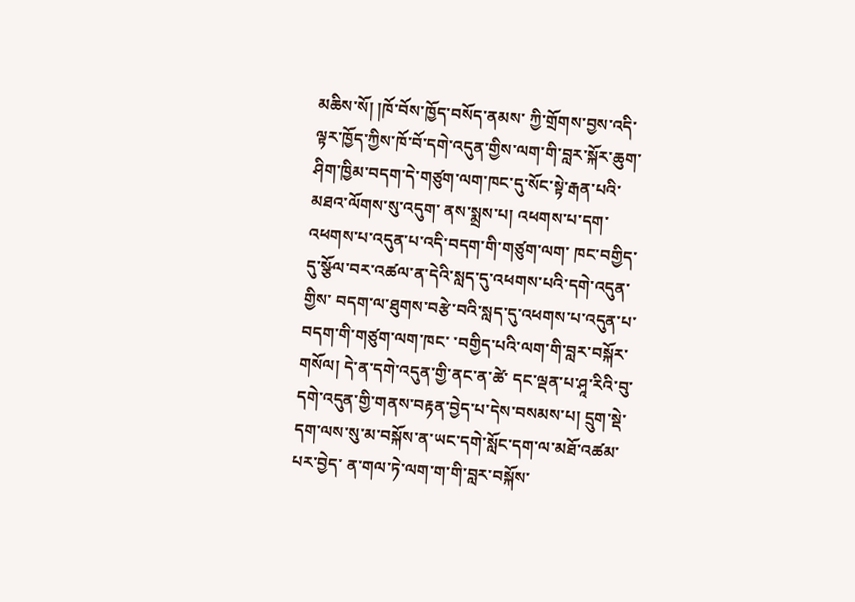མཆིས་སོ། །ཁོ་བོས་ཁྱོད་བསོད་ནམས་ ཀྱི་གྲོགས་བྱས་འདི་ལྟར་ཁྱོད་ཀྱིས་ཁོ་བོ་དགེ་འདུན་གྱིས་ལག་གི་བླར་སྐོར་ཆུག་ ཤིག་ཁྱིམ་བདག་དེ་གཙུག་ལག་ཁང་དུ་སོང་སྟེ་རྒན་པའི་མཐའ་ལོགས་སུ་འདུག་ ནས་སྨྲས་པ། འཕགས་པ་དག་འཕགས་པ་འདུན་པ་འདི་བདག་གི་གཙུག་ལག་ ཁང་བགྱིད་དུ་སྩོལ་བར་འཚལ་ན་དེའི་སླད་དུ་འཕགས་པའི་དགེ་འདུན་གྱིས་ བདག་ལ་ཐུགས་བརྩེ་བའི་སླད་དུ་འཕགས་པ་འདུན་པ་བདག་གི་གཙུག་ལག་ཁང་ ་བགྱིད་པའི་ལག་གི་བླར་བསྐོར་གསོལ། དེ་ན་དགེ་འདུན་གྱི་ནང་ན་ཚེ་ དང་ལྡན་པ་ཤཱ་རིའི་བུ་དགེ་འདུན་གྱི་གནས་བརྟན་བྱེད་པ་དེས་བསམས་པ། དྲུག་སྡེ་དག་ལས་སུ་མ་བསྐོས་ན་ཡང་དགེ་སློང་དག་ལ་མཐོ་འཚམ་པར་བྱེད་ ན་གལ་ཏེ་ལག་ག་གི་བླར་བསྐོས་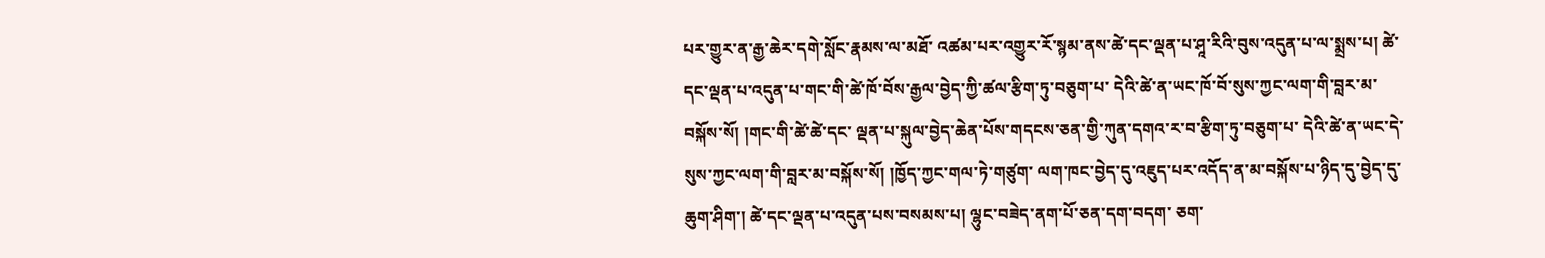པར་གྱུར་ན་རྒྱ་ཆེར་དགེ་སློང་རྣམས་ལ་མཐོ་ འཚམ་པར་འགྱུར་རོ་སྙམ་ནས་ཚེ་དང་ལྡན་པ་ཤཱ་རིའི་བུས་འདུན་པ་ལ་སྨྲས་པ། ཚེ་དང་ལྡན་པ་འདུན་པ་གང་གི་ཚེ་ཁོ་བོས་རྒྱལ་བྱེད་ཀྱི་ཚལ་རྩིག་ཏུ་བཅུག་པ་ དེའི་ཚེ་ན་ཡང་ཁོ་བོ་སུས་ཀྱང་ལག་གི་བླར་མ་བསྐོས་སོ། །གང་གི་ཚེ་ཚེ་དང་ ལྡན་པ་སྐུལ་བྱེད་ཆེན་པོས་གདངས་ཅན་གྱི་ཀུན་དགའ་ར་བ་རྩིག་ཏུ་བཅུག་པ་ དེའི་ཚེ་ན་ཡང་དེ་སུས་ཀྱང་ལག་གི་བླར་མ་བསྐོས་སོ། །ཁྱོད་ཀྱང་གལ་ཏེ་གཙུག་ ལག་ཁང་བྱེད་དུ་འཇུད་པར་འདོད་ན་མ་བསྐོས་པ་ཉིད་དུ་བྱེད་དུ་ཆུག་ཤིག་། ཚེ་དང་ལྡན་པ་འདུན་པས་བསམས་པ། ལྷུང་བཟེད་ནག་པོ་ཅན་དག་བདག་ ཅག་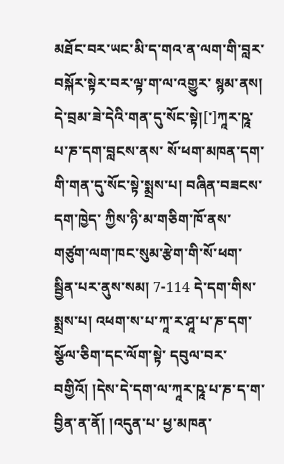མཐོང་བར་ཡང་མི་ད་གའ་ན་ལག་གི་བླར་བསྐོར་སྟེར་བར་ལྟ་ག་ལ་འགྱུར་ སྙམ་ནས། དེ་བྲམ་ཟེ་དེའི་གན་དུ་སོང་སྟེ།[་]ཀཱར་ཥཱ་པ་ཎ་དག་བླངས་ནས་ སོ་ཕག་མཁན་དག་གི་གན་དུ་སོང་སྟེ་སྨྲས་པ། བཞིན་བཟངས་དག་ཁྱེད་ ཀྱིས་ཉི་མ་གཅིག་ཁོ་ནས་གཙུག་ལག་ཁང་སུམ་རྩེག་གི་སོ་ཕག་སྦྱིན་པར་ནུས་སམ། 7-114 དེ་དག་གིས་སྨྲས་པ། འཕག་ས་པ་ཀཱ་ར་ཤཱ་པ་ཎ་དག་སྩོལ་ཅིག་དང་ལོག་སྟེ་ དབུལ་བར་བགྱིའོ། །དེས་དེ་དག་ལ་ཀཱར་ཥཱ་པ་ཎ་ད་ག་བྱིན་ན་ནོ། །འདུན་པ་ ཕྱ་མཁན་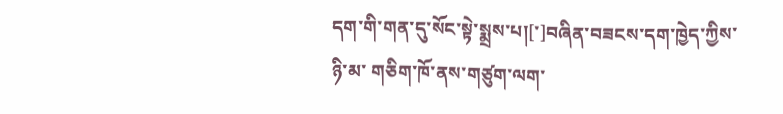དག་གི་གན་དུ་སོང་སྟེ་སྨྲས་པ།[་]བཞིན་བཟངས་དག་ཁྱེད་ཀྱིས་ཉི་མ་ གཅིག་ཁོ་ནས་གཙུག་ལག་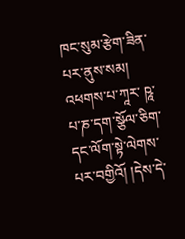ཁང་སུམ་རྩེག་ཟིན་པར་ནུས་སམ། འཕགས་པ་ཀཱར་ ཥཱ་པ་ཎ་དག་སྩོལ་ཅིག་དང་ལོག་སྟེ་ལེགས་པར་བགྱིའོ། །དེས་དེ་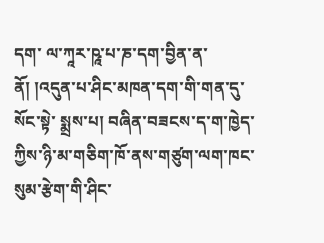དག་ ལ་ཀཱར་ཥཱ་པ་ཎ་དག་བྱིན་ན་ནོ། །འདུན་པ་ཤིང་མཁན་དག་གི་གན་དུ་སོང་སྟེ་ སྨྲས་པ། བཞིན་བཟངས་ད་ག་ཁྱེད་ཀྱིས་ཉི་མ་གཅིག་ཁོ་ནས་གཙུག་ལག་ཁང་ སུམ་རྩེག་གི་ཤིང་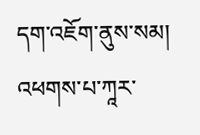དག་འཇོག་ནུས་སམ། འཕགས་པ་ཀཱར་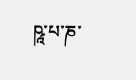ཥཱ་པ་ཎ་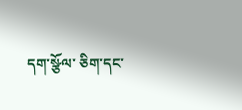དག་སྩོལ་ ཅིག་དང་